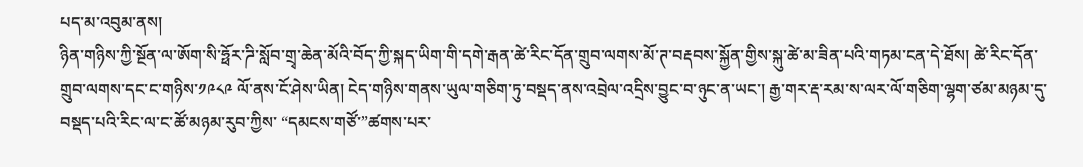པད་མ་འབུམ་ནས།
ཉིན་གཉིས་ཀྱི་སྔོན་ལ་ཨོག་སི་ཧྥོར་ཌི་སློབ་གྲྭ་ཆེན་མོའི་བོད་ཀྱི་སྐད་ཡིག་གི་དགེ་རྒན་ཚེ་རིང་དོན་གྲུབ་ལགས་མོ་ཊ་བརྡབས་སྐྱོན་གྱིས་སྐུ་ཚེ་མ་ཟིན་པའི་གཏམ་ངན་དེ་ཐོས། ཚེ་རིང་དོན་གྲུབ་ལགས་དང་ང་གཉིས་༡༩༨༩ ལོ་ནས་ངོ་ཤེས་ཡིན། ངེད་གཉིས་གནས་ཡུལ་གཅིག་ཏུ་བསྡད་ནས་འབྲེལ་འདྲིས་བྱུང་བ་ཉུང་ན་ཡང་། རྒྱ་གར་རྡ་རམ་ས་ལར་ལོ་གཅིག་ལྷག་ཙམ་མཉམ་དུ་བསྡད་པའི་རིང་ལ་ང་ཚོ་མཉམ་རུབ་ཀྱིས་ “དམངས་གཙོ་”ཚགས་པར་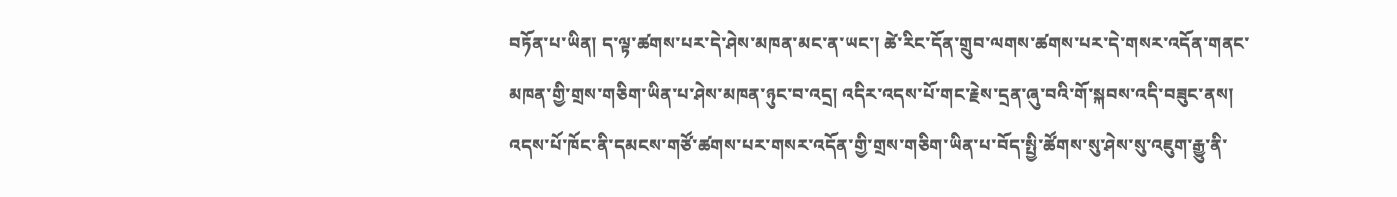བཏོན་པ་ཡིན། ད་ལྟ་ཚགས་པར་དེ་ཤེས་མཁན་མང་ན་ཡང་། ཚེ་རིང་དོན་གྲུབ་ལགས་ཚགས་པར་དེ་གསར་འདོན་གནང་མཁན་གྱི་གྲས་གཅིག་ཡིན་པ་ཤེས་མཁན་ཉུང་བ་འདྲ། འདིར་འདས་པོ་གང་རྗེས་དྲན་ཞུ་བའི་གོ་སྐབས་འདི་བཟུང་ནས། འདས་པོ་ཁོང་ནི་དམངས་གཙོ་ཚགས་པར་གསར་འདོན་གྱི་གྲས་གཅིག་ཡིན་པ་བོད་སྤྱི་ཚོགས་སུ་ཤེས་སུ་འཇུག་རྒྱུ་ནི་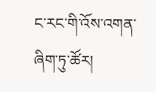ང་རང་གི་འོས་འགན་ཞིག་ཏུ་ཚོར།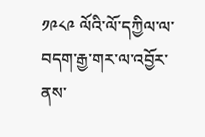༡༩༨༩ ལོའི་ལོ་དཀྱིལ་ལ་བདག་རྒྱ་གར་ལ་འབྱོར་ནས་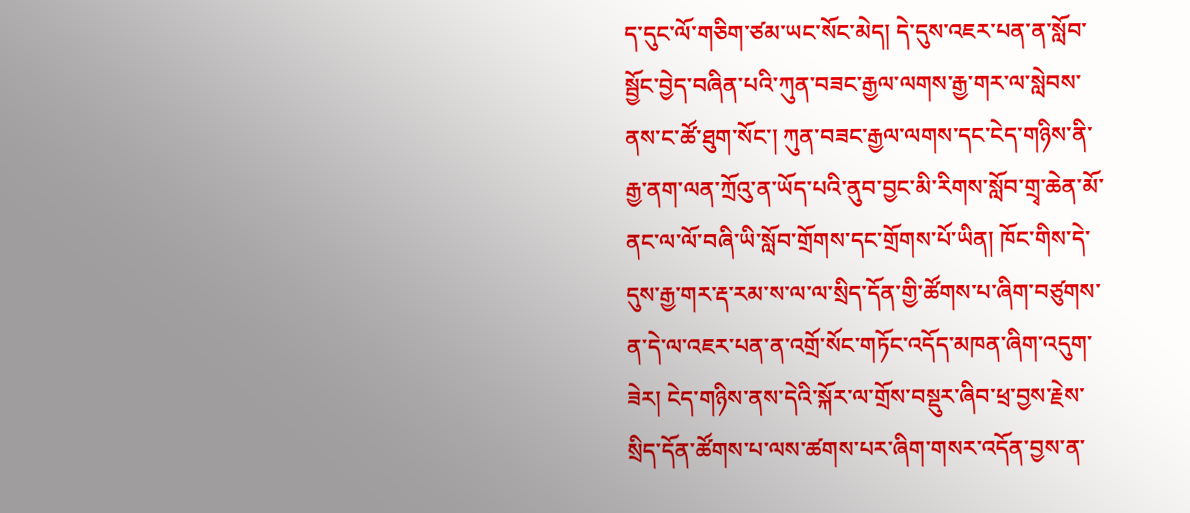ད་དུང་ལོ་གཅིག་ཙམ་ཡང་སོང་མེད། དེ་དུས་འཇར་པན་ན་སློབ་སྦྱོང་བྱེད་བཞིན་པའི་ཀུན་བཟང་རྒྱལ་ལགས་རྒྱ་གར་ལ་སླེབས་ནས་ང་ཚོ་ཐུག་སོང་། ཀུན་བཟང་རྒྱལ་ལགས་དང་ངེད་གཉིས་ནི་རྒྱ་ནག་ལན་ཀྲོའུ་ན་ཡོད་པའི་ནུབ་བྱང་མི་རིགས་སློབ་གྲྭ་ཆེན་མོ་ནང་ལ་ལོ་བཞི་ཡི་སློབ་གྲོགས་དང་གྲོགས་པོ་ཡིན། ཁོང་གིས་དེ་དུས་རྒྱ་གར་རྡ་རམ་ས་ལ་ལ་སྲིད་དོན་གྱི་ཚོགས་པ་ཞིག་བཙུགས་ན་དེ་ལ་འཇར་པན་ན་འགྲོ་སོང་གཏོང་འདོད་མཁན་ཞིག་འདུག་ཟེར། ངེད་གཉིས་ནས་དེའི་སྐོར་ལ་གྲོས་བསྡུར་ཞིབ་ཕྲ་བྱས་རྗེས་སྲིད་དོན་ཚོགས་པ་ལས་ཚགས་པར་ཞིག་གསར་འདོན་བྱས་ན་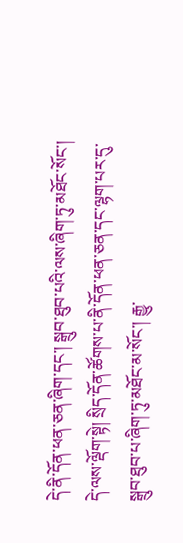དེ་ནི་དོན་ཕན་ཅན་ཞིག་དང་། སྒྲུབ་ཐུབ་པའི་ལས་ཞིག་ཏུ་མཐོང་སོང་། དེ་ལས་ལྡོག་སྟེ། སྲིད་དོན་ཚོགས་པ་ནི་དོན་ཕན་ཅན་དང་ལྷག་པར་དུ་སྒྲུབ་ཐུབ་པ་ཞིག་ཏུ་མཐོང་མ་སོང་། རྒྱུ་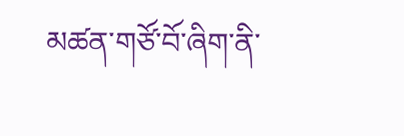མཚན་གཙོ་བོ་ཞིག་ནི་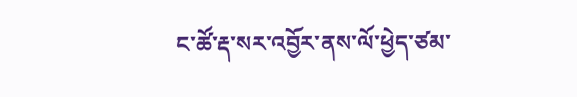ང་ཚོ་རྡ་སར་འབྱོར་ནས་ལོ་ཕྱེད་ཙམ་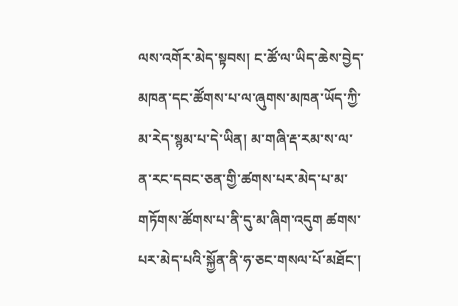ལས་འགོར་མེད་སྟབས། ང་ཚོ་ལ་ཡིད་ཆེས་བྱེད་མཁན་དང་ཚོགས་པ་ལ་ཞུགས་མཁན་ཡོད་ཀྱི་མ་རེད་སྙམ་པ་དེ་ཡིན། མ་གཞི་རྡ་རམ་ས་ལ་ན་རང་དབང་ཅན་གྱི་ཚགས་པར་མེད་པ་མ་གཏོགས་ཚོགས་པ་ནི་དུ་མ་ཞིག་འདུག ཚགས་པར་མེད་པའི་སྐྱོན་ནི་ཧ་ཅང་གསལ་པོ་མཐོང་།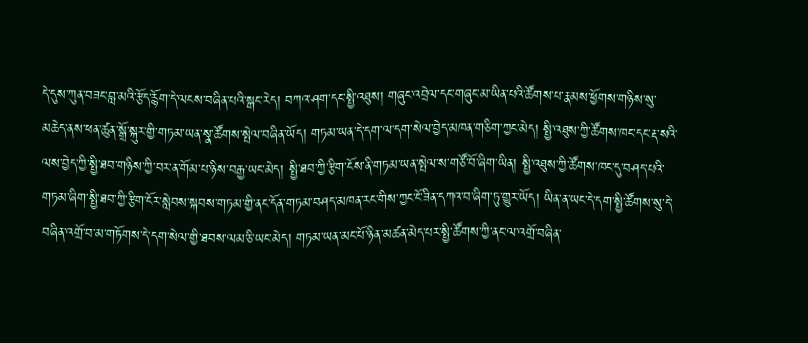དེ་དུས་ཀུན་བཟང་བླ་མའི་རྩོད་རྙོག་དེ་ལངས་བཞིན་པའི་སྒང་རེད། བཀའ་ཤག་དང་སྤྱི་འཐུས། གཞུང་འབྲེལ་དང་གཞུང་མ་ཡིན་པའི་ཚོགས་པ་རྣམས་ཕྱོགས་གཉིས་སུ་མཆེད་ནས་ཕན་ཚུན་སྒྲོ་སྐུར་གྱི་གཏམ་ཡན་སྣ་ཚོགས་སྤེལ་བཞིན་ཡོད། གཏམ་ཡན་དེ་དག་ལ་དག་སེལ་བྱེད་མཁན་གཅིག་ཀྱང་མེད། སྤྱི་འཐུས་ཀྱི་ཚོགས་ཁང་དང་རྡ་སའི་ལས་བྱེད་ཀྱི་སྤྱི་ཐབ་གཉིས་ཀྱི་བར་ན་གོམ་པ་ཉིས་བརྒྱ་ཡང་མེད། སྤྱི་ཐབ་ཀྱི་རྩིག་ངོས་ནི་གཏམ་ཡན་སྤེལ་ས་གཙོ་བོ་ཞིག་ཡིན། སྤྱི་འཐུས་ཀྱི་ཚོགས་ཁང་དུ་བཤད་པའི་གཏམ་ཞིག་སྤྱི་ཐབ་ཀྱི་རྩིག་ངོར་སླེབས་སྐབས་གཏམ་གྱི་ནང་དོན་གཏམ་བཤད་མཁན་རང་གིས་ཀྱང་ངོ་ཟིན་དཀའ་བ་ཞིག་ཏུ་གྱུར་ཡོད། ཡིན་ན་ཡང་དེ་དག་སྤྱི་ཚོགས་སུ་དེ་བཞིན་འགྲོ་བ་མ་གཏོགས་དེ་དག་སེལ་གྱི་ཐབས་ལམ་ཅི་ཡང་མེད། གཏམ་ཡན་མང་པོ་ཉིན་མཚན་མེད་པར་སྤྱི་ཚོགས་ཀྱི་ནང་ལ་འགྲོ་བཞིན་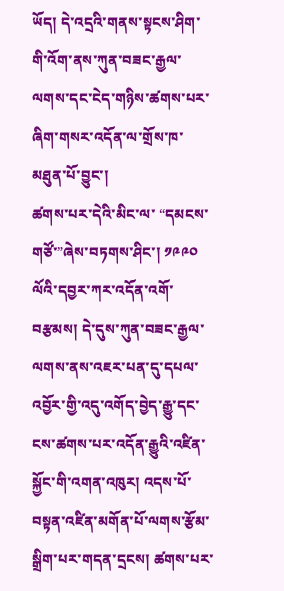ཡོད། དེ་འདྲའི་གནས་སྟངས་ཤིག་གི་འོག་ནས་ཀུན་བཟང་རྒྱལ་ལགས་དང་ངེད་གཉིས་ཚགས་པར་ཞིག་གསར་འདོན་ལ་གྲོས་ཁ་མཐུན་པོ་བྱུང་།
ཚགས་པར་དེའི་མིང་ལ་ “དམངས་གཙོ་”ཞེས་བཏགས་ཤིང་། ༡༩༩༠ ལོའི་དབྱར་ཀར་འདོན་འགོ་བརྩམས། དེ་དུས་ཀུན་བཟང་རྒྱལ་ལགས་ནས་འཇར་པན་དུ་དཔལ་འབྱོར་གྱི་འདུ་འགོད་བྱེད་རྒྱུ་དང་ངས་ཚགས་པར་འདོན་རྒྱུའི་འཛིན་སྐྱོང་གི་འགན་འཁུར། འདས་པོ་བསྟན་འཛིན་མགོན་པོ་ལགས་རྩོམ་སྒྲིག་པར་གདན་དྲངས། ཚགས་པར་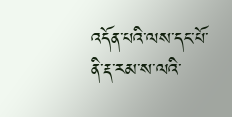འདོན་པའི་ལས་དང་པོ་ནི་རྡ་རམ་ས་ལའི་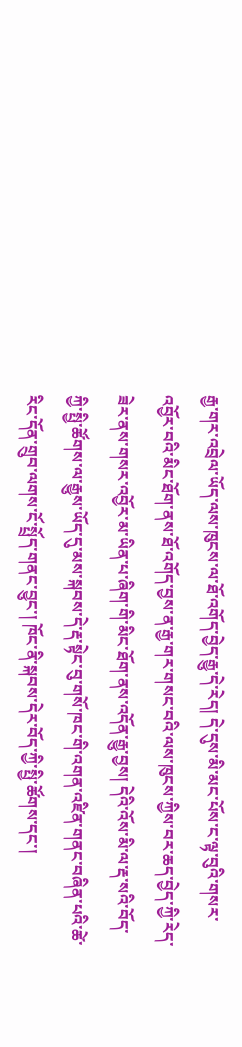རྒྱ་གར་འབྲེལ་ཡོད་ལས་ཁུངས་ལ་ཐོ་འགོད་བྱེད་རྒྱུ་དེ་རེད། དེ་དུས་མི་མང་པོས་ང་ལྟ་བུའི་གསར་འབྱོར་བའི་མིང་ཐོག་ནས་ཐོ་འགོད་བྱས་ན་རྒྱ་གར་གསང་བའི་ལས་ཁུངས་ཀྱིས་བར་ཆད་བྱེད་ཀྱི་རེད་ཟེར་ནས་གསར་འབྱོར་མ་ཡིན་པ་ཞིག་གི་མིང་ཐོག་ནས་འདོན་རྒྱུ་བྱས། དེའི་འོས་མི་ལ་རྡ་སའི་བོད་ཀྱི་སྤྱི་ཚོགས་ལ་རྒྱུས་ཡོད་དུ་མས་སྐབས་དེ་རྡ་སྟེང་བུ་གསོ་ཁང་གི་འགན་འཛིན་གནང་བཞིན་པའི་ཚེ་རིང་དོན་གྲུབ་ལགས་ངོ་སྤྲོད་གནང་བྱུང་། ཁོང་ནི་སྐབས་དེར་བོད་ཀྱི་སྤྱི་ཚོགས་དང་།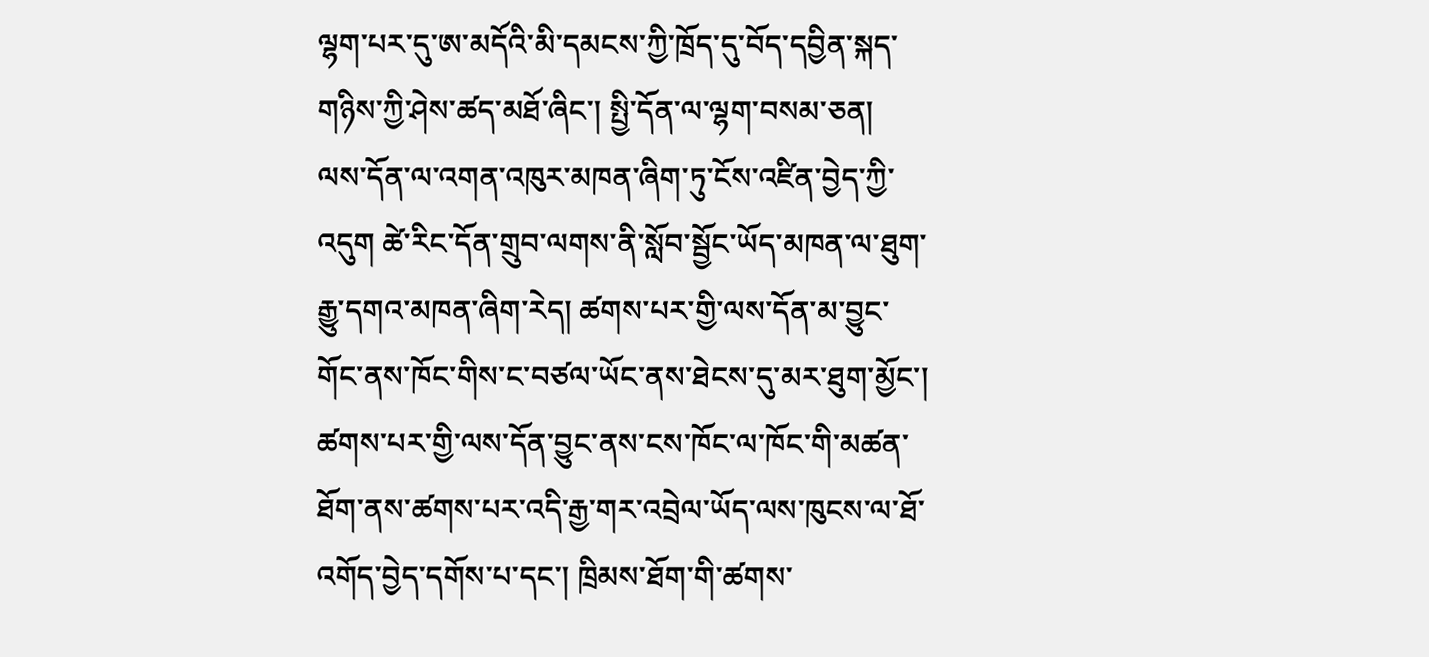ལྷག་པར་དུ་ཨ་མདོའི་མི་དམངས་ཀྱི་ཁྲོད་དུ་བོད་དབྱིན་སྐད་གཉིས་ཀྱི་ཤེས་ཚད་མཐོ་ཞིང་། སྤྱི་དོན་ལ་ལྷག་བསམ་ཅན། ལས་དོན་ལ་འགན་འཁུར་མཁན་ཞིག་ཏུ་ངོས་འཛིན་བྱེད་ཀྱི་འདུག ཚེ་རིང་དོན་གྲུབ་ལགས་ནི་སློབ་སྦྱོང་ཡོད་མཁན་ལ་ཐུག་རྒྱུ་དགའ་མཁན་ཞིག་རེད། ཚགས་པར་གྱི་ལས་དོན་མ་བྱུང་གོང་ནས་ཁོང་གིས་ང་བཙལ་ཡོང་ནས་ཐེངས་དུ་མར་ཐུག་མྱོང་། ཚགས་པར་གྱི་ལས་དོན་བྱུང་ནས་ངས་ཁོང་ལ་ཁོང་གི་མཚན་ཐོག་ནས་ཚགས་པར་འདི་རྒྱ་གར་འབྲེལ་ཡོད་ལས་ཁུངས་ལ་ཐོ་འགོད་བྱེད་དགོས་པ་དང་། ཁྲིམས་ཐོག་གི་ཚགས་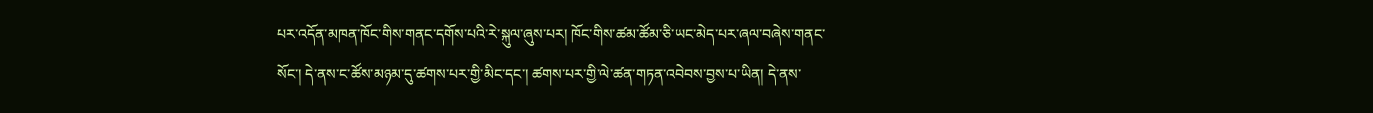པར་འདོན་མཁན་ཁོང་གིས་གནང་དགོས་པའི་རེ་སྐུལ་ཞུས་པར། ཁོང་གིས་ཚམ་ཚོམ་ཅི་ཡང་མེད་པར་ཞལ་བཞེས་གནང་སོང་། དེ་ནས་ང་ཚོས་མཉམ་དུ་ཚགས་པར་གྱི་མིང་དང་། ཚགས་པར་གྱི་ལེ་ཚན་གཏན་འབེབས་བྱས་པ་ཡིན། དེ་ནས་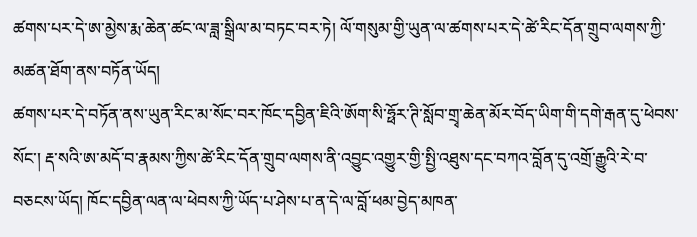ཚགས་པར་དེ་ཨ་མྱེས་རྨ་ཆེན་ཚང་ལ་ཟླ་སྒྲིལ་མ་བཏང་བར་ཏེ། ལོ་གསུམ་གྱི་ཡུན་ལ་ཚགས་པར་དེ་ཚེ་རིང་དོན་གྲུབ་ལགས་ཀྱི་མཚན་ཐོག་ནས་བཏོན་ཡོད།
ཚགས་པར་དེ་བཏོན་ནས་ཡུན་རིང་མ་སོང་བར་ཁོང་དབྱིན་ཇིའི་ཨོག་སི་ཧྥོར་ཊི་སློབ་གྲྭ་ཆེན་མོར་བོད་ཡིག་གི་དགེ་རྒན་དུ་ཕེབས་སོང་། རྡ་སའི་ཨ་མདོ་བ་རྣམས་ཀྱིས་ཚེ་རིང་དོན་གྲུབ་ལགས་ནི་འབྱུང་འགྱུར་གྱི་སྤྱི་འཐུས་དང་བཀའ་བློན་དུ་འགྲོ་རྒྱུའི་རེ་བ་བཅངས་ཡོད། ཁོང་དབྱིན་ལན་ལ་ཕེབས་ཀྱི་ཡོད་པ་ཤེས་པ་ན་དེ་ལ་བློ་ཕམ་བྱེད་མཁན་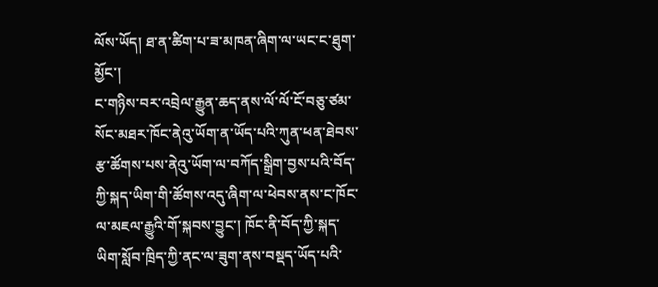ལོས་ཡོད། ཐ་ན་ཚིག་པ་ཟ་མཁན་ཞིག་ལ་ཡང་ང་ཐུག་མྱོང་།
ང་གཉིས་བར་འབྲེལ་རྒྱུན་ཆད་ནས་ལོ་ལོ་ངོ་བཅུ་ཙམ་སོང་མཐར་ཁོང་ནེའུ་ཡོག་ན་ཡོད་པའི་ཀུན་ཕན་ཐེབས་རྩ་ཚོགས་པས་ནེའུ་ཡོག་ལ་བཀོད་སྒྲིག་བྱས་པའི་བོད་ཀྱི་སྐད་ཡིག་གི་ཚོགས་འདུ་ཞིག་ལ་ཕེབས་ནས་ང་ཁོང་ལ་མཇལ་རྒྱུའི་གོ་སྐབས་བྱུང་། ཁོང་ནི་བོད་ཀྱི་སྐད་ཡིག་སློབ་ཁྲིད་ཀྱི་ནང་ལ་ཟུག་ནས་བསྡད་ཡོད་པའི་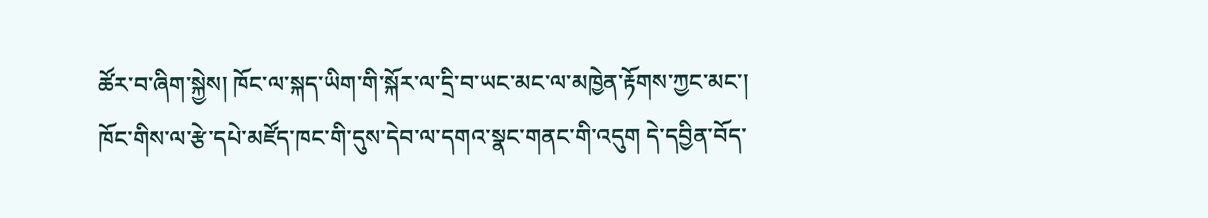ཚོར་བ་ཞིག་སྐྱེས། ཁོང་ལ་སྐད་ཡིག་གི་སྐོར་ལ་དྲི་བ་ཡང་མང་ལ་མཁྱེན་རྟོགས་ཀྱང་མང་། ཁོང་གིས་ལ་རྩེ་དཔེ་མཛོད་ཁང་གི་དུས་དེབ་ལ་དགའ་སྣང་གནང་གི་འདུག དེ་དབྱིན་བོད་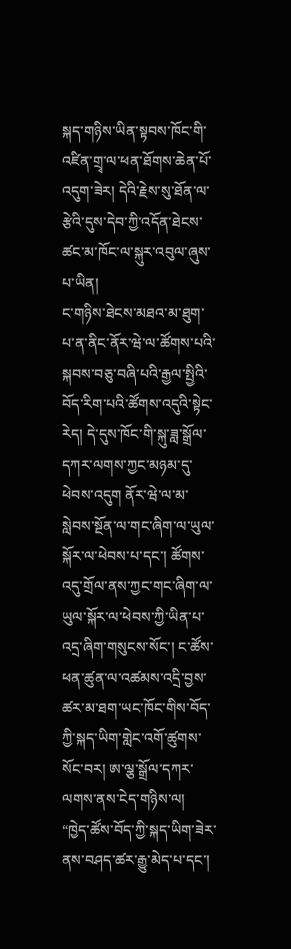སྐད་གཉིས་ཡིན་སྟབས་ཁོང་གི་འཛིན་གྲྭ་ལ་ཕན་ཐོགས་ཆེན་པོ་འདུག་ཟེར། དེའི་རྗེས་སུ་ཐོན་ལ་རྩེའི་དུས་དེབ་ཀྱི་འདོན་ཐེངས་ཚང་མ་ཁོང་ལ་སྐུར་འབུལ་ཞུས་པ་ཡིན།
ང་གཉིས་ཐེངས་མཐའ་མ་ཐུག་པ་ན་ནིང་ནོར་ཝེ་ལ་ཚོགས་པའི་སྐབས་བཅུ་བཞི་པའི་རྒྱལ་སྤྱིའི་བོད་རིག་པའི་ཚོགས་འདུའི་སྟེང་རེད། དེ་དུས་ཁོང་གི་སྐུ་ཟླ་སྒྲོལ་དཀར་ལགས་ཀྱང་མཉམ་དུ་ཕེབས་འདུག ནོར་ཝེ་ལ་མ་སླེབས་སྔོན་ལ་གང་ཞིག་ལ་ཡུལ་སྐོར་ལ་ཕེབས་པ་དང་། ཚོགས་འདུ་གྲོལ་ནས་ཀྱང་གང་ཞིག་ལ་ཡུལ་སྐོར་ལ་ཕེབས་ཀྱི་ཡིན་པ་འདྲ་ཞིག་གསུངས་སོང་། ང་ཚོས་ཕན་ཚུན་ལ་འཚམས་འདྲི་བྱས་ཚར་མ་ཐག་ཡང་ཁོང་གིས་བོད་ཀྱི་སྐད་ཡིག་གླེང་འགོ་ཚུགས་སོང་བར། ཨ་ལྕ་སྒྲོལ་དཀར་ལགས་ནས་ངེད་གཉིས་ལ། “ཁྱེད་ཚོས་བོད་ཀྱི་སྐད་ཡིག་ཟེར་ནས་བཤད་ཚར་རྒྱུ་མེད་པ་དང་།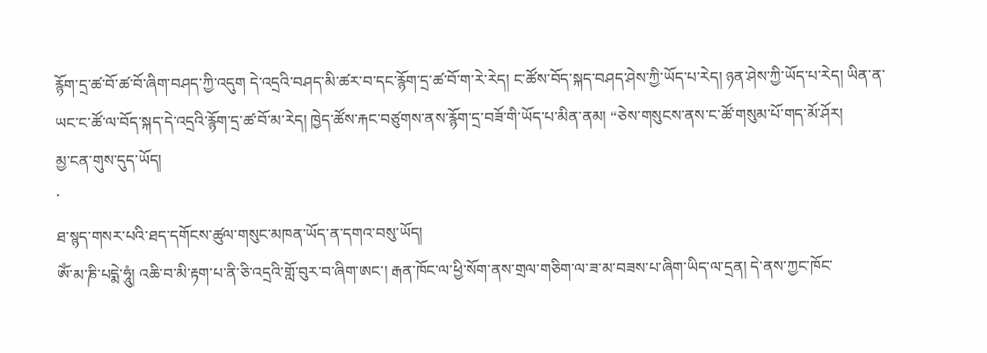རྙོག་དྲ་ཚ་བོ་ཚ་བོ་ཞིག་བཤད་ཀྱི་འདུག དེ་འདྲའི་བཤད་མི་ཚར་བ་དང་རྙོག་དྲ་ཚ་བོ་ག་རེ་རེད། ང་ཚོས་བོད་སྐད་བཤད་ཤེས་ཀྱི་ཡོད་པ་རེད། ཉན་ཤེས་ཀྱི་ཡོད་པ་རེད། ཡིན་ན་ཡང་ང་ཚོ་ལ་བོད་སྐད་དེ་འདྲའི་རྙོག་དྲ་ཚ་བོ་མ་རེད། ཁྱེད་ཚོས་རྐང་བཙུགས་ནས་རྙོག་དྲ་བཟོ་གི་ཡོད་པ་མིན་ནམ། “ཅེས་གསུངས་ནས་ང་ཚོ་གསུམ་པོ་གད་མོ་ཤོར།
མྱ་ངན་གུས་དུད་ཡོད།
་
ཐ་སྙད་གསར་པའི་ཐད་དགོངས་ཚུལ་གསུང་མཁན་ཡོད་ན་དགའ་བསུ་ཡོད།
ཨོཾ་མ་ཎི་པདྨེ་ཧཱུཾ། འཆི་བ་མི་རྟག་པ་ནི་ཅི་འདྲའི་གློ་བུར་བ་ཞིག་ཨང་། རྒན་ཁོང་ལ་ཕྱི་སོག་ནས་གྲལ་གཅིག་ལ་ཟ་མ་བཟས་པ་ཞིག་ཡིད་ལ་དྲན། དེ་ནས་ཀྱང་ཁོང་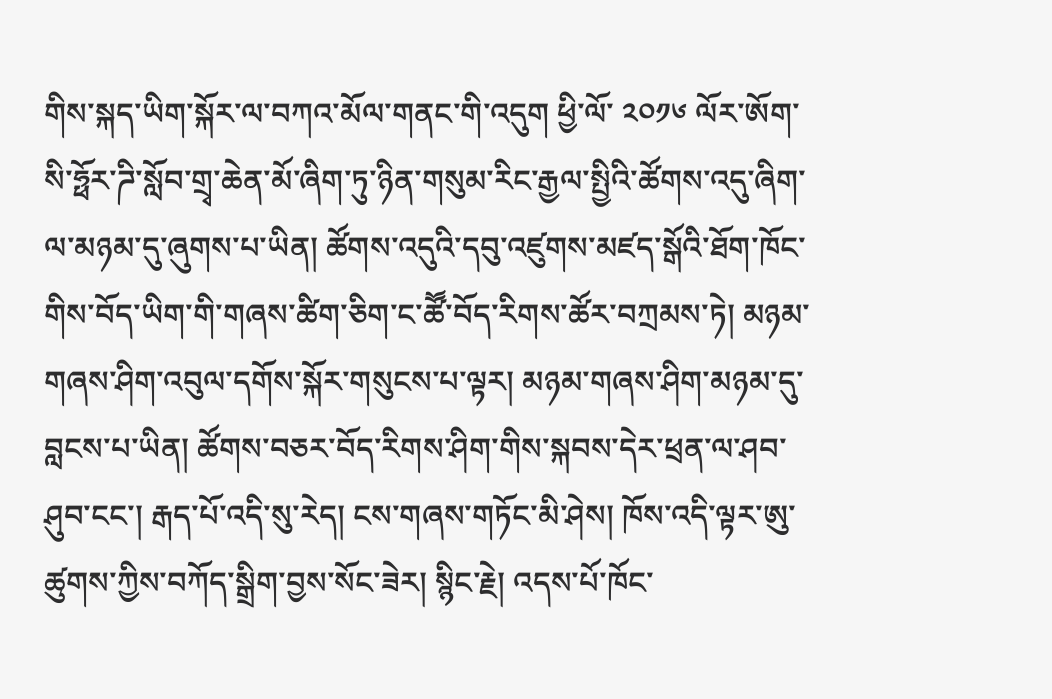གིས་སྐད་ཡིག་སྐོར་ལ་བཀའ་མོལ་གནང་གི་འདུག ཕྱི་ལོ་ ༢༠༡༦ ལོར་ཨོག་སི་ཧྥོར་ཌི་སློབ་གྲྭ་ཆེན་མོ་ཞིག་ཏུ་ཉིན་གསུམ་རིང་རྒྱལ་སྤྱིའི་ཚོགས་འདུ་ཞིག་ལ་མཉམ་དུ་ཞུགས་པ་ཡིན། ཚོགས་འདུའི་དབུ་འཛུགས་མཛད་སྒོའི་ཐོག་ཁོང་གིས་བོད་ཡིག་གི་གཞས་ཚིག་ཅིག་ང་ཚཽ་བོད་རིགས་ཚོར་བཀྲམས་ཏེ། མཉམ་གཞས་ཤིག་འབུལ་དགོས་སྐོར་གསུངས་པ་ལྟར། མཉམ་གཞས་ཤིག་མཉམ་དུ་བླངས་པ་ཡིན། ཚོགས་བཅར་བོད་རིགས་ཤིག་གིས་སྐབས་དེར་ཕྲན་ལ་ཤབ་ཤུབ་ངང་། རྒད་པོ་འདི་སུ་རེད། ངས་གཞས་གཏོང་མི་ཤེས། ཁོས་འདི་ལྟར་ཨུ་ཚུགས་ཀྱིས་བཀོད་སྒྲིག་བྱས་སོང་ཟེར། སྙིང་རྗེ། འདས་པོ་ཁོང་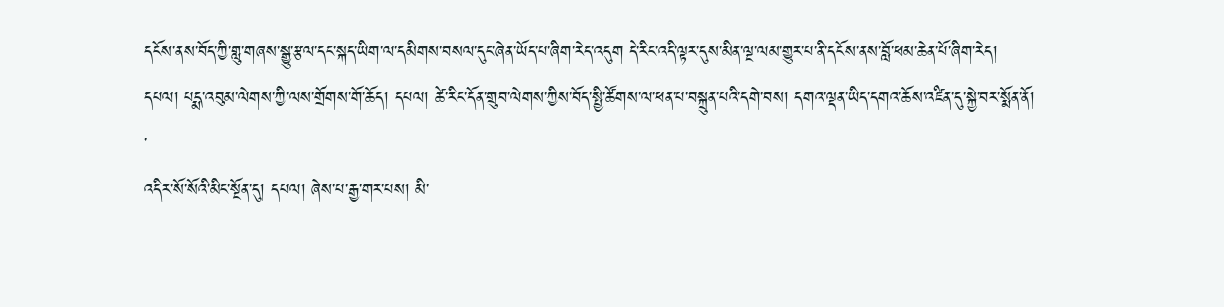དངོས་ནས་བོད་ཀྱི་གླུ་གཞས་སྒྱུ་རྩལ་དང་སྐད་ཡིག་ལ་དམིགས་བསལ་དུང་ཞེན་ཡོད་པ་ཞིག་རེད་འདུག དེ་རིང་འདི་ལྟར་དུས་མིན་ལྔ་ལམ་གྱུར་པ་ནི་དངོས་ནས་བློ་ཕམ་ཆེན་པོ་ཞིག་རེད།
དཔལ། པདྨ་འབུམ་ལེགས་ཀྱི་ལས་གྲོགས་གོ་ཆོད། དཔལ། ཚེ་རིང་དོན་གྲུབ་ལེགས་ཀྱིས་བོད་སྤྱི་ཚོགས་ལ་ཕན་པ་བསྐྲུན་པའི་དགེ་བས། དགའ་ལྡན་ཡིད་དགའ་ཆོས་འཛིན་དུ་སྐྱེ་བར་སྨོན་ནོ།
་
འདིར་སོ་སོའི་མིང་སྔོན་དུ། དཔལ། ཞེས་པ་རྒྱ་གར་པས། མི་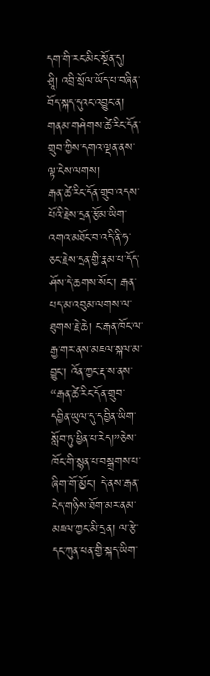དག་གི་རང་མིང་སྔོན་དུ། ཤྲཱི། འབྲི་སྲོལ་ཡོད་པ་བཞིན་བོད་སྐད་དུའང་འབྱུང་ན། གནམ་གཤེགས་ཚེ་རིང་དོན་གྲུབ་ཀྱིས་དགའ་ལྡན་ནས་ལྟ་ངེས་ལགས།
རྒན་ཚེ་རིང་དོན་གྲུབ་འདས་པོའི་རྗེས་དྲན་རྩོམ་ཡིག་འགའ་མཐོང་བ་འདི་ནི་ཧ་ཅང་རྗེས་དྲན་གྱི་རྣམ་པ་དོད་ཤོས་དེ་ཆགས་སོང་། རྒན་པད་མ་འབུམ་ལགས་ལ་ཐུགས་རྗེ་ཆེ། ང་རྒན་ཁོང་ལ་རྒྱ་གར་ནས་མཇལ་སྐལ་མ་བྱུང་། འོན་ཀྱང་རྡ་ས་ནས་ “རྒན་ཚེ་རིང་དོན་གྲུབ་དབྱིན་ཡུལ་དུ་དབྱིན་ཡིག་སློབ་ཏུ་ཕྱིན་པ་རེད།”ཅེས་ཁོང་གི་སྙན་པ་བསྒྲགས་པ་ཞིག་གོ་མྱོང་། དེ་ནས་རྒན་ངེད་གཉིས་ཐོག་མར་ནམ་མཇལ་ཀྱང་མི་དྲན། ལ་རྩེ་དང་ཀུན་ཕན་གྱི་སྐད་ཡིག་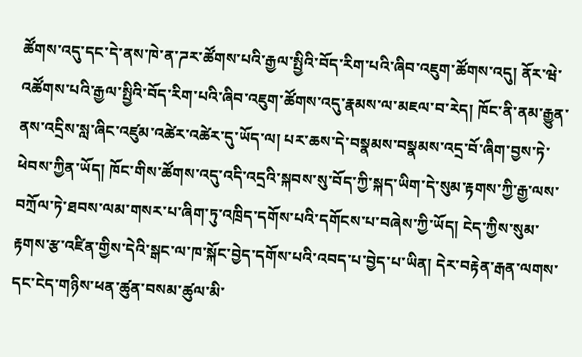ཚོགས་འདུ་དང་དེ་ནས་ཁེ་ན་ཌར་ཚོགས་པའི་རྒྱལ་སྤྱིའི་བོད་རིག་པའི་ཞིབ་འཇུག་ཚོགས་འདུ། ནོར་ཝེ་འཚོགས་པའི་རྒྱལ་སྤྱིའི་བོད་རིག་པའི་ཞིབ་འཇུག་ཚོགས་འདུ་རྣམས་ལ་མཇལ་བ་རེད། ཁོང་ནི་ནམ་རྒྱུན་ནས་འདྲིས་སླ་ཞིང་འཛུམ་འཚེར་འཚེར་དུ་ཡོད་ལ། པར་ཆས་དེ་བསྣམས་བསྣམས་འདྲ་བོ་ཞིག་བྱས་ཏེ་ཕེབས་ཀྱིན་ཡོད། ཁོང་གིས་ཚོགས་འདུ་འདི་འདྲའི་སྐབས་སུ་བོད་ཀྱི་སྐད་ཡིག་དེ་སུམ་རྟགས་ཀྱི་རྒྱ་ལས་བཀྲོལ་ཏེ་ཐབས་ལམ་གསར་པ་ཞིག་ཏུ་འཁྲིད་དགོས་པའི་དགོངས་པ་བཞེས་ཀྱི་ཡོད། ངེད་ཀྱིས་སུམ་རྟགས་རྩ་འཛིན་གྱིས་དེའི་སྒང་ལ་ཁ་སྐོང་བྱེད་དགོས་པའི་འབད་པ་བྱེད་པ་ཡིན། དེར་བརྟེན་རྒན་ལགས་དང་ངེད་གཉིས་ཕན་ཚུན་བསམ་ཚུལ་མི་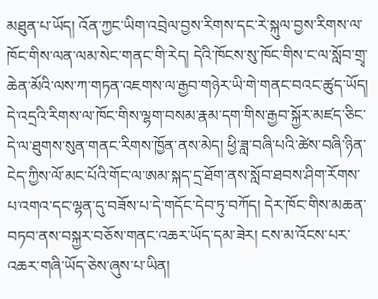མཐུན་པ་ཡོད། འོན་ཀྱང་ཡིག་འབྲེལ་བྱས་རིགས་དང་རེ་སྐུལ་བྱས་རིགས་ལ་ཁོང་གིས་ལན་ལམ་སེང་གནང་གི་རེད། དེའི་ཁོངས་སུ་ཁོང་གིས་ང་ལ་སློབ་གྲྭ་ཆེན་མོའི་ལས་ཀ་གཏན་འཇགས་ལ་རྒྱབ་གཉེར་ཡི་གེ་གནང་བའང་ཚུད་ཡོད། དེ་འདྲའི་རིགས་ལ་ཁོང་གིས་ལྷག་བསམ་རྣམ་དག་གིས་རྒྱབ་སྐྱོར་མཛད་ཅིང་དེ་ལ་ཐུགས་སུན་གནང་རིགས་ཁྱོན་ནས་མེད། ཕྱི་ཟླ་བཞི་པའི་ཚེས་བཞི་ཉིན་ངེད་ཀྱིས་ལོ་མང་པོའི་གོང་ལ་ཨམ་སྐད་དྲ་ཐོག་ནས་སློབ་ཐབས་ཤིག་རོགས་པ་འགའ་དང་ལྷན་དུ་བཟོས་པ་དེ་གདོང་དེབ་ཏུ་བཀོད། དེར་ཁོང་གིས་མཆན་བཏབ་ནས་བསྐྱར་བཅོས་གནང་འཆར་ཡོད་དམ་ཟེར། ངས་མ་འོངས་པར་འཆར་གཞི་ཡོད་ཅེས་ཞུས་པ་ཡིན།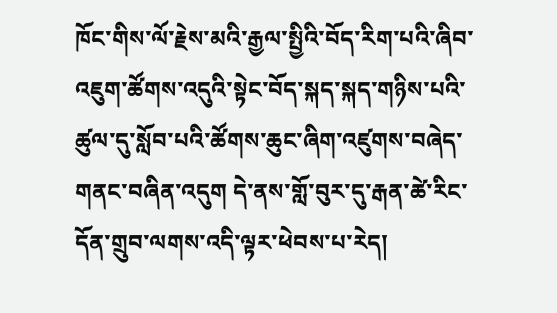ཁོང་གིས་ལོ་རྗེས་མའི་རྒྱལ་སྤྱིའི་བོད་རིག་པའི་ཞིབ་འཇུག་ཚོགས་འདུའི་སྟེང་བོད་སྐད་སྐད་གཉིས་པའི་ཚུལ་དུ་སློབ་པའི་ཚོགས་ཆུང་ཞིག་འཛུགས་བཞེད་གནང་བཞིན་འདུག དེ་ནས་གློ་བུར་དུ་རྒན་ཚེ་རིང་དོན་གྲུབ་ལགས་འདི་ལྟར་ཕེབས་པ་རེད།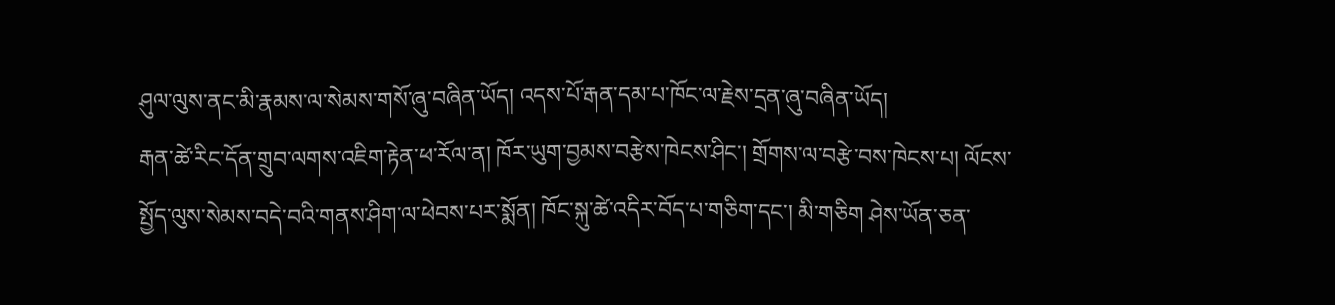ཤུལ་ལུས་ནང་མི་རྣམས་ལ་སེམས་གསོ་ཞུ་བཞིན་ཡོད། འདས་པོ་རྒན་དམ་པ་ཁོང་ལ་རྗེས་དྲན་ཞུ་བཞིན་ཡོད།
རྒན་ཚེ་རིང་དོན་གྲུབ་ལགས་འཇིག་རྟེན་ཕ་རོལ་ན། ཁོར་ཡུག་བྱམས་བརྩེས་ཁེངས་ཤིང་། གྲོགས་ལ་བརྩེ་བས་ཁེངས་པ། ལོངས་སྤྱོད་ལུས་སེམས་བདེ་བའི་གནས་ཤིག་ལ་ཕེབས་པར་སྨོན། ཁོང་སྐུ་ཚེ་འདིར་བོད་པ་གཅིག་དང་། མི་གཅིག ཤེས་ཡོན་ཅན་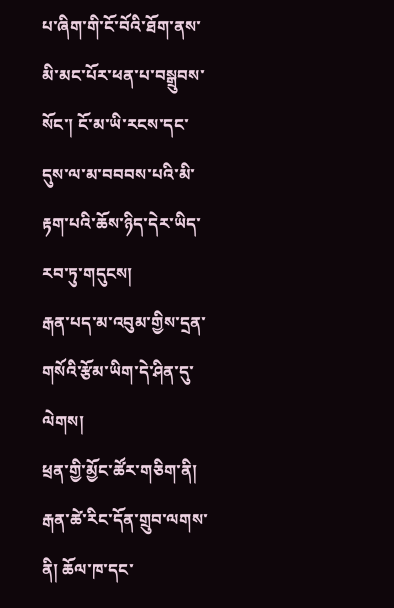པ་ཞིག་གི་ངོ་བོའི་ཐོག་ནས་མི་མང་པོར་ཕན་པ་བསྒྲུབས་སོང་། ངོ་མ་ཡི་རངས་དང་དུས་ལ་མ་བབབས་པའི་མི་རྟག་པའི་ཆོས་ཉིད་དེར་ཡིད་རབ་ཏུ་གདུངས།
རྒན་པད་མ་འབུམ་གྱིས་དྲན་གསོའི་རྩོམ་ཡིག་དེ་ཤིན་དུ་ལེགས།
ཕྲན་གྱི་མྱོང་ཚོར་གཅིག་ནི། རྒན་ཚེ་རིང་དོན་གྲུབ་ལགས་ནི། ཆོལ་ཁ་དང་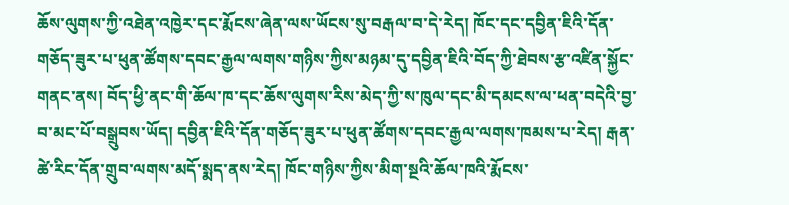ཆོས་ལུགས་ཀྱི་འཐེན་འཁྱེར་དང་རྨོངས་ཞེན་ལས་ཡོངས་སུ་བརྒལ་བ་དེ་རེད། ཁོང་དང་དབྱིན་ཇིའི་དོན་གཅོད་ཟུར་པ་ཕུན་ཚོགས་དབང་རྒྱལ་ལགས་གཉིས་ཀྱིས་མཉམ་དུ་དབྱིན་ཇིའི་བོད་ཀྱི་ཐེབས་རྩ་འཛིན་སྐྱོང་གནང་ནས། བོད་ཕྱི་ནང་གི་ཆོལ་ཁ་དང་ཆོས་ལུགས་རིས་མེད་ཀྱི་ས་ཁུལ་དང་མི་དམངས་ལ་ཕན་བདེའི་བྱ་བ་མང་པོ་བསྒྲུབས་ཡོད། དབྱིན་ཇིའི་དོན་གཅོད་ཟུར་པ་ཕུན་ཚོགས་དབང་རྒྱལ་ལགས་ཁམས་པ་རེད། རྒན་ཚེ་རིང་དོན་གྲུབ་ལགས་མདོ་སྨད་ནས་རེད། ཁོང་གཉིས་ཀྱིས་མིག་སྔའི་ཆོལ་ཁའི་རྨོངས་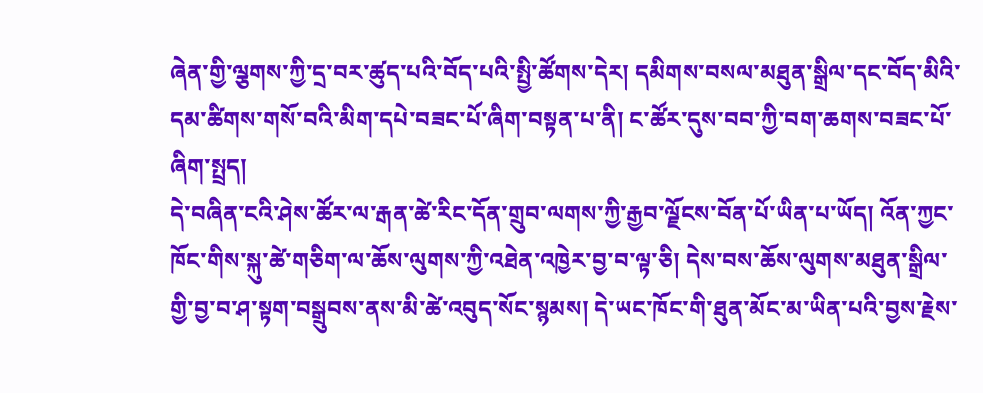ཞེན་གྱི་ལྕགས་ཀྱི་དྲ་བར་ཚུད་པའི་བོད་པའི་སྤྱི་ཚོགས་དེར། དམིགས་བསལ་མཐུན་སྒྲིལ་དང་བོད་མིའི་དམ་ཚིགས་གསོ་བའི་མིག་དཔེ་བཟང་པོ་ཞིག་བསྟན་པ་ནི། ང་ཚོར་དུས་བབ་ཀྱི་བག་ཆགས་བཟང་པོ་ཞིག་སྤྲད།
དེ་བཞིན་ངའི་ཤེས་ཚོར་ལ་རྒན་ཚེ་རིང་དོན་གྲུབ་ལགས་ཀྱི་རྒྱབ་ལྗོངས་བོན་པོ་ཡིན་པ་ཡོད། འོན་ཀྱང་ཁོང་གིས་སྐུ་ཚེ་གཅིག་ལ་ཆོས་ལུགས་ཀྱི་འཐེན་འཁྱེར་བྱ་བ་ལྟ་ཅི། དེས་བས་ཆོས་ལུགས་མཐུན་སྒྲིལ་གྱི་བྱ་བ་ཤ་སྟག་བསྒྲུབས་ནས་མི་ཚེ་འབུད་སོང་སྙམས། དེ་ཡང་ཁོང་གི་ཐུན་མོང་མ་ཡིན་པའི་བྱས་རྗེས་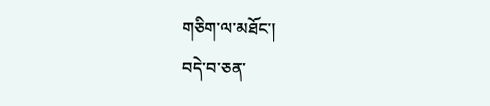གཅིག་ལ་མཐོང་།
བདེ་བ་ཅན་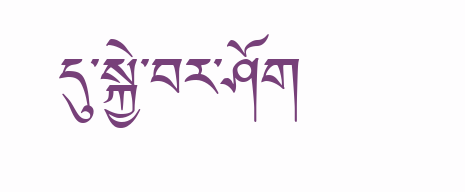དུ་སྐྱེ་བར་ཤོག